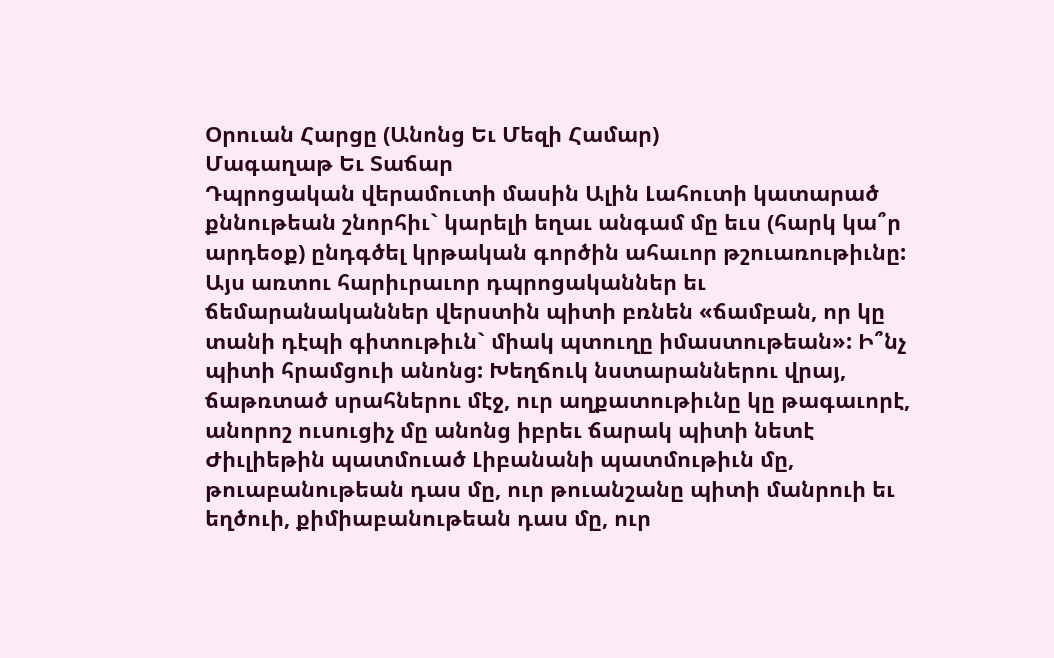Օրուան Հարցը (Անոնց Եւ Մեզի Համար)
Մագաղաթ Եւ Տաճար
Դպրոցական վերամուտի մասին Ալին Լահուտի կատարած քննութեան շնորհիւ` կարելի եղաւ անգամ մը եւս (հարկ կա՞ր արդեօք) ընդգծել կրթական գործին ահաւոր թշուառութիւնը:
Այս առտու հարիւրաւոր դպրոցականներ եւ ճեմարանականներ վերստին պիտի բռնեն «ճամբան, որ կը տանի դէպի գիտութիւն` միակ պտուղը իմաստութեան»: Ի՞նչ պիտի հրամցուի անոնց: Խեղճուկ նստարաններու վրայ, ճաթռտած սրահներու մէջ, ուր աղքատութիւնը կը թագաւորէ, անորոշ ուսուցիչ մը անոնց իբրեւ ճարակ պիտի նետէ Ժիւլիեթին պատմուած Լիբանանի պատմութիւն մը, թուաբանութեան դաս մը, ուր թուանշանը պիտի մանրուի եւ եղծուի, քիմիաբանութեան դաս մը, ուր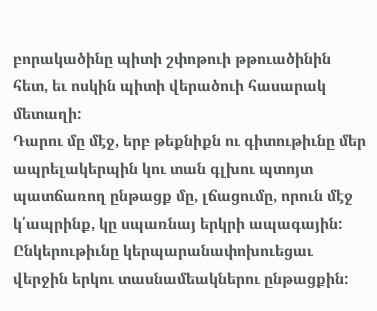բորակածինը պիտի շփոթուի թթուածինին հետ, եւ ոսկին պիտի վերածուի հասարակ մետաղի:
Դարու մը մէջ, երբ թեքնիքն ու գիտութիւնը մեր ապրելակերպին կու տան գլխու պտոյտ պատճառող ընթացք մը, լճացումը, որուն մէջ կ՛ապրինք, կը սպառնայ երկրի ապագային: Ընկերութիւնը կերպարանափոխուեցաւ վերջին երկու տասնամեակներու ընթացքին: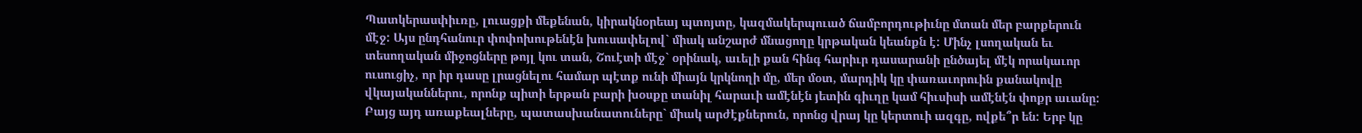Պատկերասփիւռը, լուացքի մեքենան, կիրակնօրեայ պտոյտը, կազմակերպուած ճամբորդութիւնը մտան մեր բարքերուն մէջ: Այս ընդհանուր փոփոխութենէն խուսափելով` միակ անշարժ մնացողը կրթական կեանքն է: Մինչ լսողական եւ տեսողական միջոցները թոյլ կու տան, Շուէտի մէջ` օրինակ, աւելի քան հինգ հարիւր դասարանի ընծայել մէկ որակաւոր ուսուցիչ, որ իր դասը լրացնելու համար պէտք ունի միայն կրկնողի մը, մեր մօտ, մարդիկ կը փառաւորուին քանակովը վկայականներու, որոնք պիտի երթան բարի խօսքը տանիլ հարաւի ամէնէն յետին գիւղը կամ հիւսիսի ամէնէն փոքր աւանը:
Բայց այդ առաքեալները, պատասխանատուները` միակ արժէքներուն, որոնց վրայ կը կերտուի ազգը, ովքե՞ր են: Երբ կը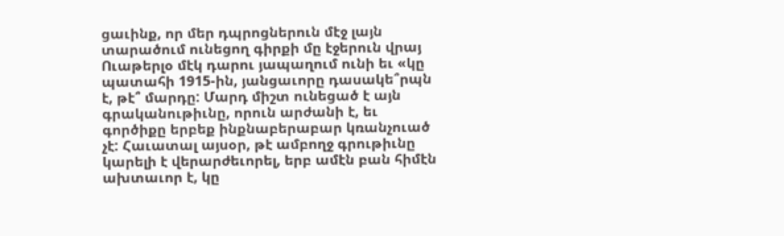ցաւինք, որ մեր դպրոցներուն մէջ լայն տարածում ունեցող գիրքի մը էջերուն վրայ Ուաթերլօ մէկ դարու յապաղում ունի եւ «կը պատահի 1915-ին, յանցաւորը դասակե՞րպն է, թէ՞ մարդը: Մարդ միշտ ունեցած է այն գրականութիւնը, որուն արժանի է, եւ գործիքը երբեք ինքնաբերաբար կռանչուած չէ: Հաւատալ այսօր, թէ ամբողջ գրութիւնը կարելի է վերարժեւորել, երբ ամէն բան հիմէն ախտաւոր է, կը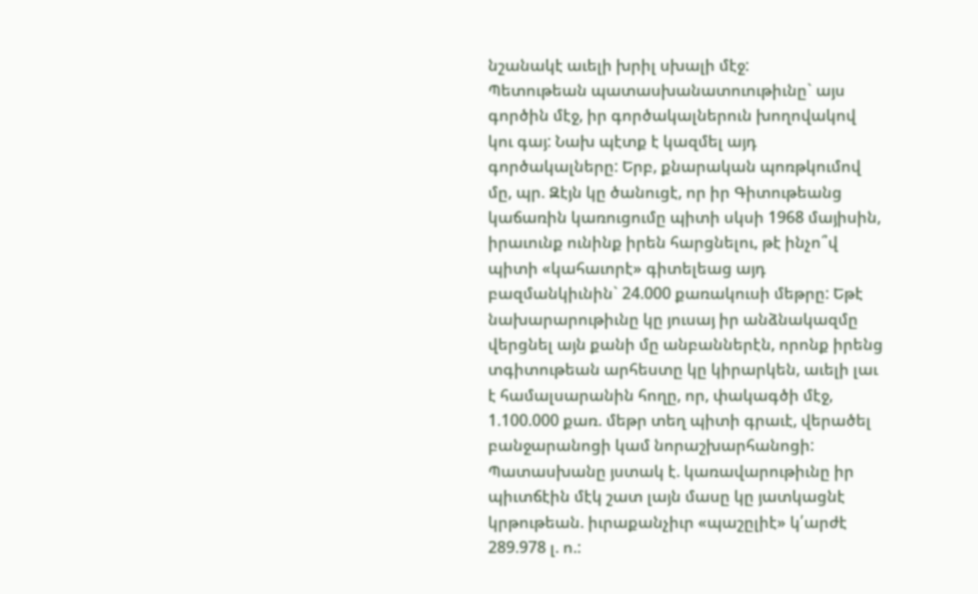նշանակէ աւելի խրիլ սխալի մէջ:
Պետութեան պատասխանատուութիւնը` այս գործին մէջ, իր գործակալներուն խողովակով կու գայ: Նախ պէտք է կազմել այդ գործակալները: Երբ, քնարական պոռթկումով մը, պր. Զէյն կը ծանուցէ, որ իր Գիտութեանց կաճառին կառուցումը պիտի սկսի 1968 մայիսին, իրաւունք ունինք իրեն հարցնելու, թէ ինչո՞վ պիտի «կահաւորէ» գիտելեաց այդ բազմանկիւնին` 24.000 քառակուսի մեթրը: Եթէ նախարարութիւնը կը յուսայ իր անձնակազմը վերցնել այն քանի մը անբաններէն, որոնք իրենց տգիտութեան արհեստը կը կիրարկեն, աւելի լաւ է համալսարանին հողը, որ, փակագծի մէջ, 1.100.000 քառ. մեթր տեղ պիտի գրաւէ, վերածել բանջարանոցի կամ նորաշխարհանոցի:
Պատասխանը յստակ է. կառավարութիւնը իր պիւտճէին մէկ շատ լայն մասը կը յատկացնէ կրթութեան. իւրաքանչիւր «պաշըլիէ» կ՛արժէ 289.978 լ. ո.: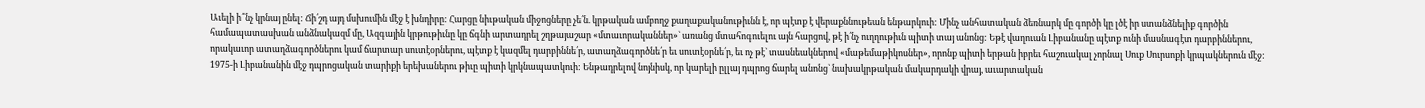Աւելի ի՞նչ կրնայ ընել: Ճի՛շդ այդ մսխումին մէջ է խնդիրը: Հարցը նիւթական միջոցները չե՛ն. կրթական ամբողջ քաղաքականութիւնն է, որ պէտք է վերաքննութեան ենթարկուի: Մինչ անհատական ձեռնարկ մը գործի կը լծէ իր ստանձնելիք գործին համապատասխան անձնակազմ մը, Ազգային կրթութիւնը կը ճգնի արտադրել շղթայաշար «մտաւորականներ»` առանց մտահոգուելու այն հարցով, թէ ի՛նչ ուղղութիւն պիտի տայ անոնց: Եթէ վաղուան Լիբանանը պէտք ունի մասնագէտ դարբիններու, որակաւոր ատաղձագործներու կամ ճարտար սուտէօրներու, պէտք է կազմել դարբիննե՛ր, ատաղձագործնե՛ր եւ սուտէօրնե՛ր, եւ ոչ թէ` տասնեակներով «մաթեմաթիկոսներ», որոնք պիտի երթան իբրեւ հաշուակալ չորնալ Սուք Սուրսոքի կրպակներուն մէջ:
1975-ի Լիբանանին մէջ դպրոցական տարիքի երեխաներու թիւը պիտի կրկնապատկուի: Ենթադրելով նոյնիսկ, որ կարելի ըլլայ դպրոց ճարել անոնց` նախակրթական մակարդակի վրայ, աւարտական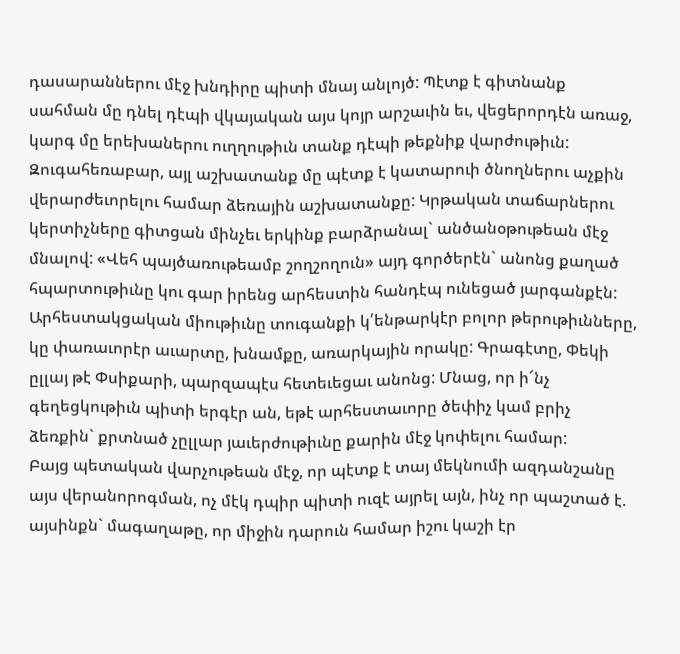դասարաններու մէջ խնդիրը պիտի մնայ անլոյծ: Պէտք է գիտնանք սահման մը դնել դէպի վկայական այս կոյր արշաւին եւ, վեցերորդէն առաջ, կարգ մը երեխաներու ուղղութիւն տանք դէպի թեքնիք վարժութիւն: Զուգահեռաբար, այլ աշխատանք մը պէտք է կատարուի ծնողներու աչքին վերարժեւորելու համար ձեռային աշխատանքը: Կրթական տաճարներու կերտիչները գիտցան մինչեւ երկինք բարձրանալ` անծանօթութեան մէջ մնալով: «Վեհ պայծառութեամբ շողշողուն» այդ գործերէն` անոնց քաղած հպարտութիւնը կու գար իրենց արհեստին հանդէպ ունեցած յարգանքէն: Արհեստակցական միութիւնը տուգանքի կ՛ենթարկէր բոլոր թերութիւնները, կը փառաւորէր աւարտը, խնամքը, առարկային որակը: Գրագէտը, Փեկի ըլլայ թէ Փսիքարի, պարզապէս հետեւեցաւ անոնց: Մնաց, որ ի՜նչ գեղեցկութիւն պիտի երգէր ան, եթէ արհեստաւորը ծեփիչ կամ բրիչ ձեռքին` քրտնած չըլլար յաւերժութիւնը քարին մէջ կոփելու համար:
Բայց պետական վարչութեան մէջ, որ պէտք է տայ մեկնումի ազդանշանը այս վերանորոգման, ոչ մէկ դպիր պիտի ուզէ այրել այն, ինչ որ պաշտած է. այսինքն` մագաղաթը, որ միջին դարուն համար իշու կաշի էր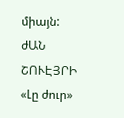միայն:
ժԱՆ ՇՈՒԷՅՐԻ
«Լը ժուր»